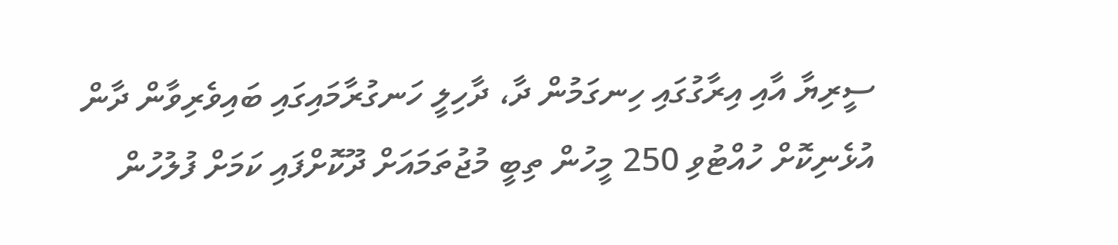ސީރިޔާ އާއި އިރާގުގައި ހިނގަމުން ދާ، ދާހިލީ ހަނގުރާމައިގައި ބައިވެރިވާން ދާން އުޅެނިކޮށް ހުއްޓުވި 250 މީހުން ތިބީ މުޖުތަމައަށް ދޫކޮށްފައި ކަމަށް ފުލުހުން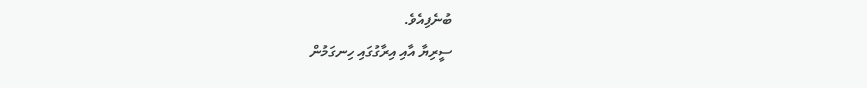ބުނެފިއެވެ.
ސީރިޔާ އާއި އިރާގުގައި ހިނގަމުން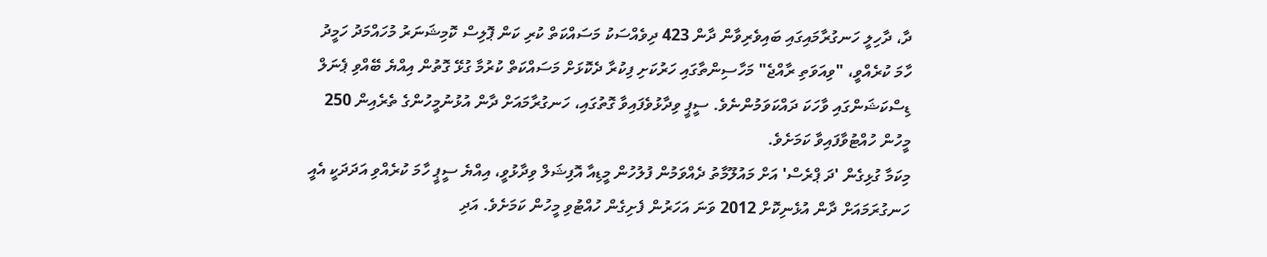ދާ، ދާހިލީ ހަނގުރާމައިގައި ބައިވެރިވާން ދާން 423 ދިވެއްސަކު މަސައްކަތް ކުރި ކަން ޕޮލިސް ކޮމިޝަނަރު މުހައްމަދު ހަމީދު ހާމަ ކުރެއްވީ، "ވިއަވަތި ރާއްޖެ" މަހާސިންތާގައި ހަރުކަށި ފިކުރާ ދެކޮޅަށް މަސައްކަތް ކުރުމާ ގުޅޭ ގޮތުން އިއްޔެ ބޭއްވި ޕެނަލް ޑިސްކަޝަންގައި ވާހަކަ ދައްކަވަމުންނެވެ. ސީޕީ ވިދާޅުވެފައިވާ ގޮތުގައި، ހަނގުރާމައަށް ދާން އުޅުނުމީހުންގެ ތެރެއިން 250 މީހުން ހުއްޓުވާފައިވާ ކަމަށެވެ.
މިކަމާ ގުޅިގެން 'ދަ ޕްރެސް' އަށް މައުލޫމާތު ދެއްވަމުން ފުލުހުން މީޑިއާ އޮފިޝަލް ވިދާޅުވީ، އިއްޔެ ސީޕީ ހާމަ ކުރެއްވި އަދަދަކީ އެއީ ހަނގުރަމައަށް ދާން އުޅެނިކޮށް 2012 ވަނަ އަހަރުން ފެށިގެން ހުއްޓުވި މީހުން ކަމަށެވެ. އަދި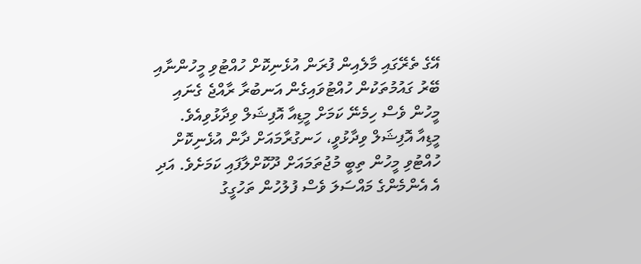އޭގެ ތެރޭގައި މާލެއިން ފުރަން އުޅެނިކޮށް ހުއްޓުވި މީހުންނާއި ބޭރު ގައުމުތަކުން ހުއްޓުވައިގެން އަނބުރާ ރާއްޖެ ގެނައި މީހުން ވެސް ހިމެނޭ ކަމަށް މީޑިއާ އޮފިޝަލް ވިދާޅުވިއެވެ.
މީޑިއާ އޮފިޝަލް ވިދާޅުވީ، ހަނގުރާމައަށް ދާން އުޅެނިކޮށް ހުއްޓުވި މީހުން ތިބީ މުޖުތަމައަށް ދޫކޮށްލާފައި ކަމަށެވެ. އަދި އެ އެންމެންގެ މައްސަލަ ވެސް ފުލުހުން ތަހުގީގު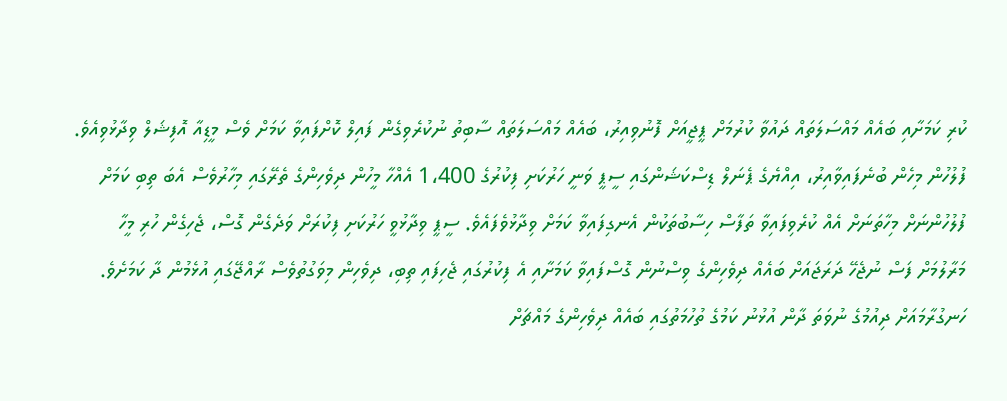ކުރި ކަމަށާއި ބައެއް މައްސަލަތައް ދައުވާ ކުރުމަށް ޕީޖީއަށް ފޮނުވިއިރު، ބައެއް މައްސަލަތައް ސާބިތު ނުކުރެވިގެން ފައިލް ކޮށްފައިވާ ކަމަށް ވެސް މީޑިއާ އޮފިޝަލް ވިދާޅުވިއެވެ.
ފުލުހުން މިހެން ބުނެފައިވާއިރު، އިއްޔެގެ ޕެނަލް ޑިސްކަޝަންގައި ސީޕީ ވަނީ ހަރުކަށި ފިކުރުގެ 1،400 އެއްހާ މީހުން ދިވެހިންގެ ތެރޭގައި މިހާރުވެސް އެބަ ތިބި ކަމަށް ފުލުހުންނަށް މިހާތަނަށް އެއް ކުރެވިފައިވާ ތަފާސް ހިސާބުތަކުން އެނގިފައިވާ ކަމަށް ވިދާޅުވެފައެވެ. ސީޕީ ވިދާޅުވީ ހަރުކަށި ފިކުރަށް ވަދެގެން ގޮސް، ޖެހިގެން ހުރި މީހާ މަރާލުމަށް ފަސް ނުޖެހޭ ދަރަޖައަށް ބައެއް ދިވެހިންގެ ވިސްނުން ގޮސްފައިވާ ކަމަށާއި އެ ފިކުރުގައި ޖެހިފައި ތިބި، ދިވެހިން މިވަގުތުވެސް ރާއްޖޭގައި އުޅެމުން ދާ ކަމަށެވެ.
ހަނގުރާމައަށް ދިއުމުގެ ނުވަތަ ދާން އުޅުނު ކަމުގެ ތުހުމަތުގައި ބައެއް ދިވެހިންގެ މައްޗަށް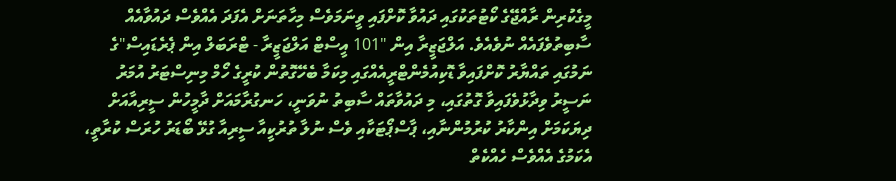މީގެކުރިން ރާއްޖޭގެ ކޯޓުތަކުގައި ދައުވާ ކޮށްފައި ވީނަމަވެސް މިހާތަނަށް އެފަދަ އެއްވެސް ދައުވާއެއް ސާބިތުވެފައެއް ނުވެއެވެ. އަލްޖަޒީރާ އިން "101 އީސްޓް އަލްޖަޒީރާ - ޓްރަބަލް އިން ޕެރެޑައިސް"ގެ ނަމުގައި ތައްޔާރު ކޮށްފައިވާ ޑޮކިއުމެންޓްރީއެއްގައި މިކަމާ ބެހޭގޮތުން ކުރީގެ ހޯމް މިނިސްޓަރު އުމަރު ނަސީރު ވިދާޅުވެފައިވާ ގޮތުގައި، މި ދައުވާތައް ސާބިތު ނުވަނީ، ހަނގުރާމައަށް ދާމީހުން ސީރިއާއަށް ދިޔަކަމަށް އިންކާރު ކުރުމުންނާއި، ޕާސްޕޯޓަކާއި ވެސް ނުލާ ތުރުކީއާ ސީރިއާ ގުޅޭ ބޯޑަރު ހުރަސް ކުރާތީ، އެކަމުގެ އެއްވެސް ހެއްކެތް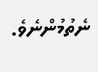ނެތުމުންނެވެ.